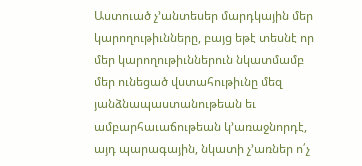Աստուած չ՚անտեսեր մարդկային մեր կարողութիւնները, բայց եթէ տեսնէ որ մեր կարողութիւններուն նկատմամբ մեր ունեցած վստահութիւնը մեզ յանձնապաստանութեան եւ ամբարհաւաճութեան կ՚առաջնորդէ, այդ պարագային, նկատի չ՚առներ ո՛չ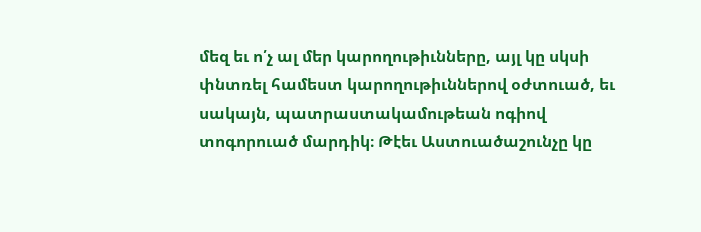մեզ եւ ո՛չ ալ մեր կարողութիւնները, այլ կը սկսի փնտռել համեստ կարողութիւններով օժտուած, եւ սակայն, պատրաստակամութեան ոգիով տոգորուած մարդիկ։ Թէեւ Աստուածաշունչը կը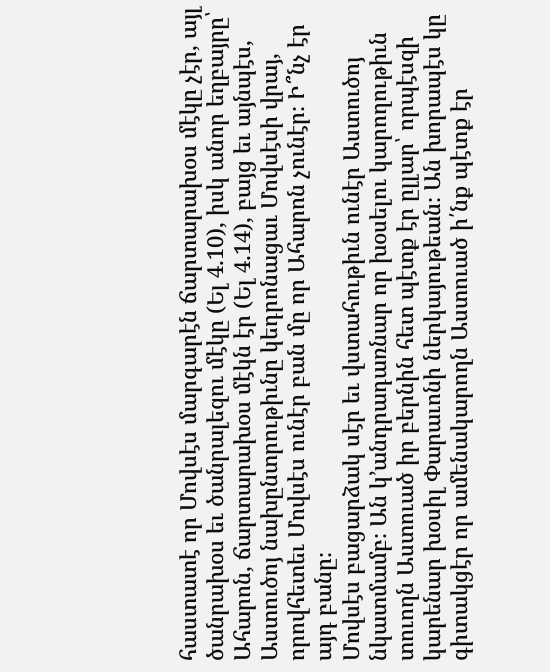հաստատէ որ Մովսէս մարգարէն ճարտարախօս մէկը չէր, այլ ծանրախօս եւ ծանրալեզու մէկը (Ել 4.10), իսկ անոր եղբայրը՝ Ահարոն, ճարտարախօս մէկն էր (Ել 4.14), բայց եւ այնպէս, Աստուծոյ նախընտրութիւնը կեդրոնացաւ Մովսէսի վրայ, որովհետեւ Մովսէս ունէր բան մը որ Ահարոն չունէր։ Ի՞նչ էր այդ բանը։
Մովսէս բացարձակ սէր եւ վստահութիւն ունէր Աստուծոյ նկատմամբ։ Ան կ՚անդրադառնար որ խօսելու կարողութիւն տուողն Աստուած իր բերնին հետ պէտք էր ըլլար՝ որպէսզի կարենար խօսիլ Փարաւոնի ներկայութեան։ Ան խորապէս կը գիտակցէր որ ամենակարողն Աստուած ի՛նք պէտք էր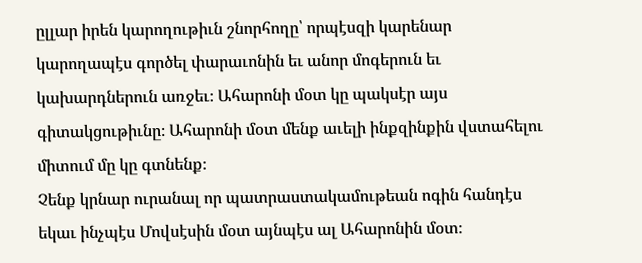ըլլար իրեն կարողութիւն շնորհողը՝ որպէսզի կարենար կարողապէս գործել փարաւոնին եւ անոր մոգերուն եւ կախարդներուն առջեւ։ Ահարոնի մօտ կը պակսէր այս գիտակցութիւնը։ Ահարոնի մօտ մենք աւելի ինքզինքին վստահելու միտում մը կը գտնենք։
Չենք կրնար ուրանալ որ պատրաստակամութեան ոգին հանդէս եկաւ ինչպէս Մովսէսին մօտ այնպէս ալ Ահարոնին մօտ։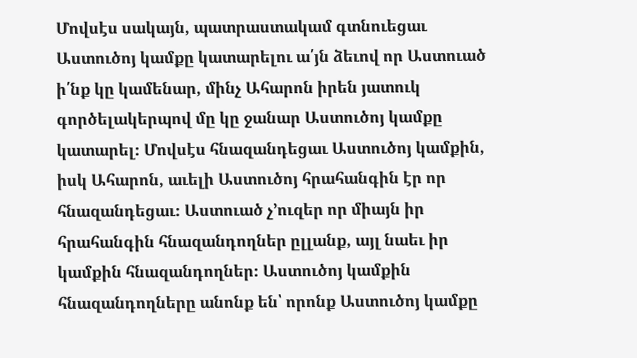Մովսէս սակայն, պատրաստակամ գտնուեցաւ Աստուծոյ կամքը կատարելու ա՛յն ձեւով որ Աստուած ի՛նք կը կամենար, մինչ Ահարոն իրեն յատուկ գործելակերպով մը կը ջանար Աստուծոյ կամքը կատարել։ Մովսէս հնազանդեցաւ Աստուծոյ կամքին, իսկ Ահարոն, աւելի Աստուծոյ հրահանգին էր որ հնազանդեցաւ։ Աստուած չ՚ուզեր որ միայն իր հրահանգին հնազանդողներ ըլլանք, այլ նաեւ իր կամքին հնազանդողներ։ Աստուծոյ կամքին հնազանդողները անոնք են՝ որոնք Աստուծոյ կամքը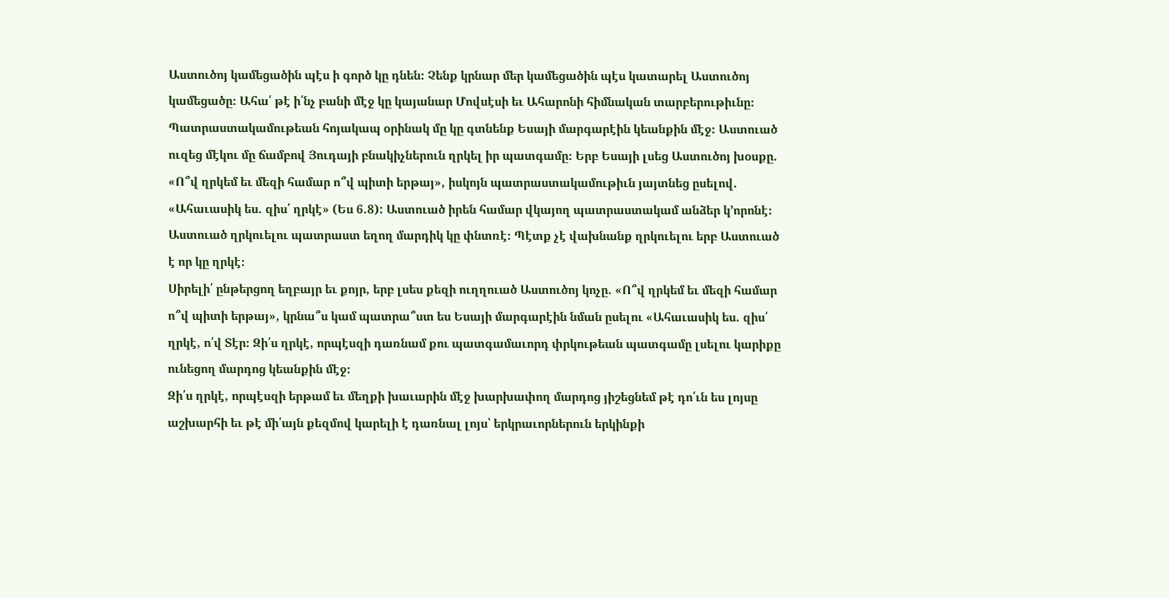Աստուծոյ կամեցածին պէս ի գործ կը դնեն։ Չենք կրնար մեր կամեցածին պէս կատարել Աստուծոյ կամեցածը։ Ահա՛ թէ ի՛նչ բանի մէջ կը կայանար Մովսէսի եւ Ահարոնի հիմնական տարբերութիւնը։
Պատրաստակամութեան հոյակապ օրինակ մը կը գտնենք Եսայի մարգարէին կեանքին մէջ։ Աստուած ուզեց մէկու մը ճամբով Յուդայի բնակիչներուն ղրկել իր պատգամը։ Երբ Եսայի լսեց Աստուծոյ խօսքը. «Ո՞վ ղրկեմ եւ մեզի համար ո՞վ պիտի երթայ», իսկոյն պատրաստակամութիւն յայտնեց ըսելով. «Ահաւասիկ ես. զիս՛ ղրկէ» (Ես 6.8): Աստուած իրեն համար վկայող պատրաստակամ անձեր կ՚որոնէ։ Աստուած ղրկուելու պատրաստ եղող մարդիկ կը փնտռէ։ Պէտք չէ վախնանք ղրկուելու երբ Աստուած է որ կը ղրկէ։
Սիրելի՛ ընթերցող եղբայր եւ քոյր, երբ լսես քեզի ուղղուած Աստուծոյ կոչը. «Ո՞վ ղրկեմ եւ մեզի համար ո՞վ պիտի երթայ», կրնա՞ս կամ պատրա՞ստ ես Եսայի մարգարէին նման ըսելու «Ահաւասիկ ես. զիս՛ ղրկէ, ո՛վ Տէր։ Զի՛ս ղրկէ, որպէսզի դառնամ քու պատգամաւորդ փրկութեան պատգամը լսելու կարիքը ունեցող մարդոց կեանքին մէջ։
Զի՛ս ղրկէ, որպէսզի երթամ եւ մեղքի խաւարին մէջ խարխափող մարդոց յիշեցնեմ թէ դո՛ւն ես լոյսը աշխարհի եւ թէ մի՛այն քեզմով կարելի է դառնալ լոյս՝ երկրաւորներուն երկինքի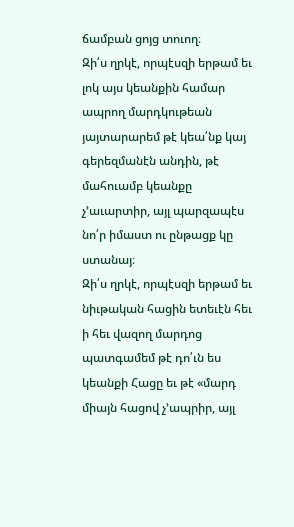ճամբան ցոյց տուող։
Զի՛ս ղրկէ, որպէսզի երթամ եւ լոկ այս կեանքին համար ապրող մարդկութեան յայտարարեմ թէ կեա՛նք կայ գերեզմանէն անդին, թէ մահուամբ կեանքը չ՚աւարտիր, այլ պարզապէս նո՛ր իմաստ ու ընթացք կը ստանայ։
Զի՛ս ղրկէ, որպէսզի երթամ եւ նիւթական հացին ետեւէն հեւ ի հեւ վազող մարդոց պատգամեմ թէ դո՛ւն ես կեանքի Հացը եւ թէ «մարդ միայն հացով չ՚ապրիր, այլ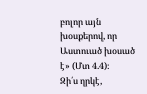բոլոր այն խօսքերով, որ Աստուած խօսած է» (Մտ 4.4)։
Զի՛ս ղրկէ,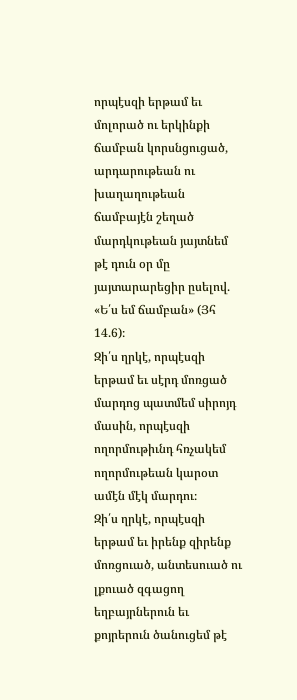որպէսզի երթամ եւ մոլորած ու երկինքի ճամբան կորսնցուցած, արդարութեան ու խաղաղութեան ճամբայէն շեղած մարդկութեան յայտնեմ թէ դուն օր մը յայտարարեցիր ըսելով. «Ե՛ս եմ ճամբան» (Յհ 14.6)։
Զի՛ս ղրկէ, որպէսզի երթամ եւ սէրդ մոռցած մարդոց պատմեմ սիրոյդ մասին, որպէսզի ողորմութիւնդ հռչակեմ ողորմութեան կարօտ ամէն մէկ մարդու։
Զի՛ս ղրկէ, որպէսզի երթամ եւ իրենք զիրենք մոռցուած, անտեսուած ու լքուած զգացող եղբայրներուն եւ քոյրերուն ծանուցեմ թէ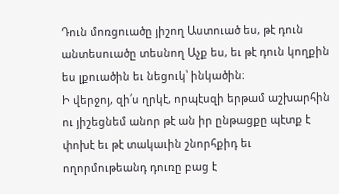Դուն մոռցուածը յիշող Աստուած ես, թէ դուն անտեսուածը տեսնող Աչք ես, եւ թէ դուն կողքին ես լքուածին եւ նեցուկ՝ ինկածին։
Ի վերջոյ, զի՛ս ղրկէ, որպէսզի երթամ աշխարհին ու յիշեցնեմ անոր թէ ան իր ընթացքը պէտք է փոխէ եւ թէ տակաւին շնորհքիդ եւ ողորմութեանդ դուռը բաց է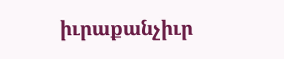իւրաքանչիւր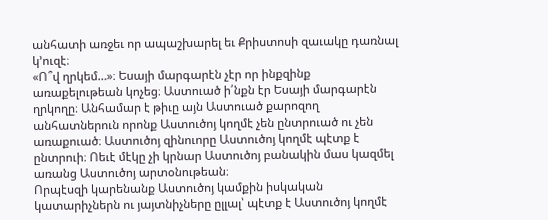անհատի առջեւ որ ապաշխարել եւ Քրիստոսի զաւակը դառնալ կ՚ուզէ։
«Ո՞վ ղրկեմ…»։ Եսայի մարգարէն չէր որ ինքզինք առաքելութեան կոչեց։ Աստուած ի՛նքն էր Եսայի մարգարէն ղրկողը։ Անհամար է թիւը այն Աստուած քարոզող անհատներուն որոնք Աստուծոյ կողմէ չեն ընտրուած ու չեն առաքուած։ Աստուծոյ զինուորը Աստուծոյ կողմէ պէտք է ընտրուի։ Ոեւէ մէկը չի կրնար Աստուծոյ բանակին մաս կազմել առանց Աստուծոյ արտօնութեան։
Որպէսզի կարենանք Աստուծոյ կամքին իսկական կատարիչներն ու յայտնիչները ըլլալ՝ պէտք է Աստուծոյ կողմէ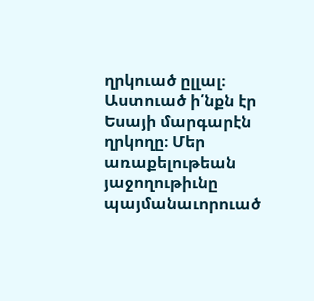ղրկուած ըլլալ։ Աստուած ի՛նքն էր Եսայի մարգարէն ղրկողը։ Մեր առաքելութեան յաջողութիւնը պայմանաւորուած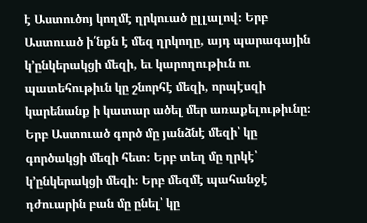է Աստուծոյ կողմէ ղրկուած ըլլալով։ Երբ Աստուած ի՛նքն է մեզ ղրկողը, այդ պարագային կ՚ընկերակցի մեզի, եւ կարողութիւն ու պատեհութիւն կը շնորհէ մեզի, որպէսզի կարենանք ի կատար ածել մեր առաքելութիւնը։
Երբ Աստուած գործ մը յանձնէ մեզի՝ կը գործակցի մեզի հետ։ Երբ տեղ մը ղրկէ՝ կ՚ընկերակցի մեզի։ Երբ մեզմէ պահանջէ դժուարին բան մը ընել՝ կը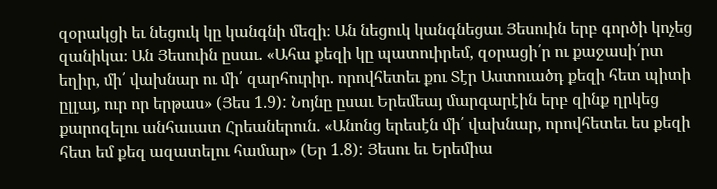զօրակցի եւ նեցուկ կը կանգնի մեզի։ Ան նեցուկ կանգնեցաւ Յեսուին երբ գործի կոչեց զանիկա։ Ան Յեսուին ըսաւ. «Ահա քեզի կը պատուիրեմ, զօրացի՛ր ու քաջասի՛րտ եղիր, մի՛ վախնար ու մի՛ զարհուրիր. որովհետեւ քու Տէր Աստուածդ քեզի հետ պիտի ըլլայ, ուր որ երթաս» (Յես 1.9): Նոյնը ըսաւ Երեմեայ մարգարէին երբ զինք ղրկեց քարոզելու անհաւատ Հրեաներուն. «Անոնց երեսէն մի՛ վախնար, որովհետեւ ես քեզի հետ եմ քեզ ազատելու համար» (Եր 1.8): Յեսու եւ Երեմիա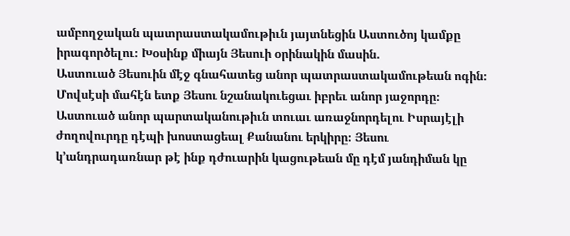ամբողջական պատրաստակամութիւն յայտնեցին Աստուծոյ կամքը իրագործելու։ Խօսինք միայն Յեսուի օրինակին մասին.
Աստուած Յեսուին մէջ գնահատեց անոր պատրաստակամութեան ոգին։ Մովսէսի մահէն ետք Յեսու նշանակուեցաւ իբրեւ անոր յաջորդը։ Աստուած անոր պարտականութիւն տուաւ առաջնորդելու Իսրայէլի ժողովուրդը դէպի խոստացեալ Քանանու երկիրը։ Յեսու կ՚անդրադառնար թէ ինք դժուարին կացութեան մը դէմ յանդիման կը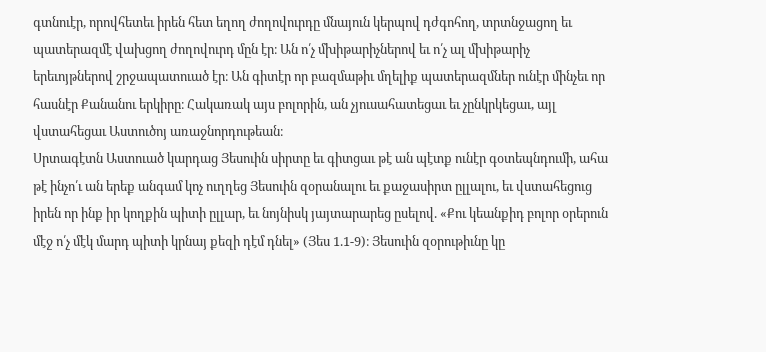գտնուէր, որովհետեւ իրեն հետ եղող ժողովուրդը մնայուն կերպով դժգոհող, տրտնջացող եւ պատերազմէ վախցող ժողովուրդ մըն էր։ Ան ո՛չ մխիթարիչներով եւ ո՛չ ալ մխիթարիչ երեւոյթներով շրջապատուած էր։ Ան գիտէր որ բազմաթիւ մղելիք պատերազմներ ունէր մինչեւ որ հասնէր Քանանու երկիրը։ Հակառակ այս բոլորին, ան չյուսահատեցաւ եւ չընկրկեցաւ, այլ վստահեցաւ Աստուծոյ առաջնորդութեան։
Սրտագէտն Աստուած կարդաց Յեսուին սիրտը եւ գիտցաւ թէ ան պէտք ունէր գօտեպնդումի, ահա թէ ինչո՛ւ ան երեք անգամ կոչ ուղղեց Յեսուին զօրանալու եւ քաջասիրտ ըլլալու, եւ վստահեցուց իրեն որ ինք իր կողքին պիտի ըլլար, եւ նոյնիսկ յայտարարեց ըսելով. «Քու կեանքիդ բոլոր օրերուն մէջ ո՛չ մէկ մարդ պիտի կրնայ քեզի դէմ դնել» (Յես 1.1-9)։ Յեսուին զօրութիւնը կը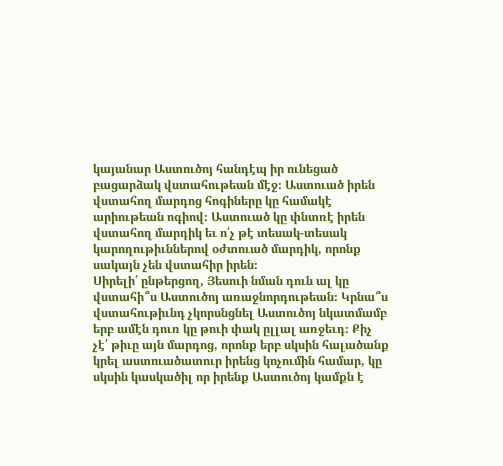կայանար Աստուծոյ հանդէպ իր ունեցած բացարձակ վստահութեան մէջ։ Աստուած իրեն վստահող մարդոց հոգիները կը համակէ արիութեան ոգիով։ Աստուած կը փնտռէ իրեն վստահող մարդիկ եւ ո՛չ թէ տեսակ-տեսակ կարողութիւններով օժտուած մարդիկ, որոնք սակայն չեն վստահիր իրեն։
Սիրելի՛ ընթերցող, Յեսուի նման դուն ալ կը վստահի՞ս Աստուծոյ առաջնորդութեան։ Կրնա՞ս վստահութիւնդ չկորսնցնել Աստուծոյ նկատմամբ երբ ամէն դուռ կը թուի փակ ըլլալ առջեւդ։ Քիչ չէ՛ թիւը այն մարդոց, որոնք երբ սկսին հալածանք կրել աստուածատուր իրենց կոչումին համար, կը սկսին կասկածիլ որ իրենք Աստուծոյ կամքն է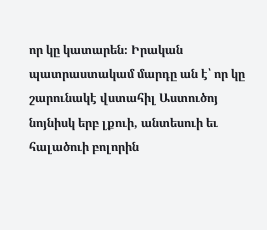որ կը կատարեն։ Իրական պատրաստակամ մարդը ան է՝ որ կը շարունակէ վստահիլ Աստուծոյ նոյնիսկ երբ լքուի, անտեսուի եւ հալածուի բոլորին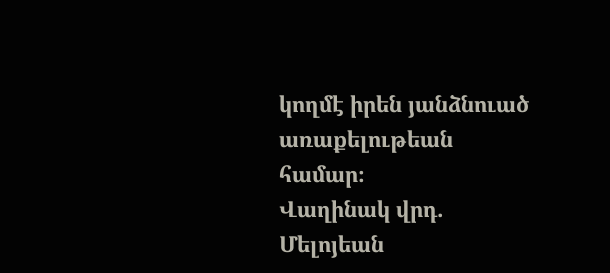կողմէ իրեն յանձնուած առաքելութեան համար։
Վաղինակ վրդ. Մելոյեան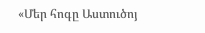«Մեր հոգը Աստուծոյ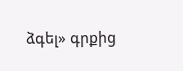ձգել» գրքից